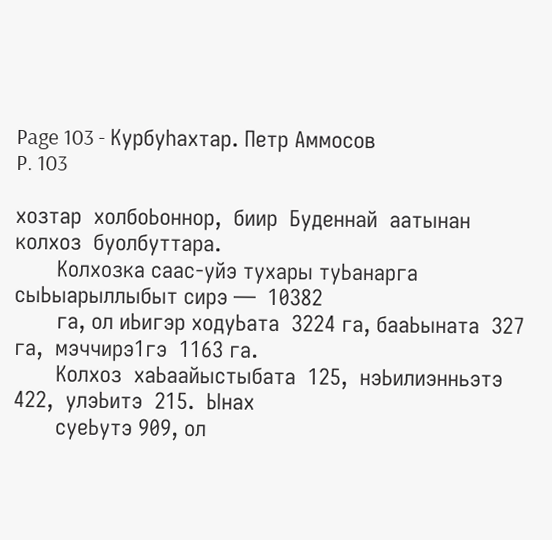Page 103 - Курбуһахтар. Петр Аммосов
P. 103

хозтар  холбоЬоннор,  биир  Буденнай  аатынан  колхоз  буолбуттара.
       Колхозка саас-уйэ тухары туЬанарга сыЬыарыллыбыт сирэ —  10382
       га, ол иЬигэр ходуЬата  3224 га, бааЬыната  327  га,  мэччирэ1гэ  1163 га.
       Колхоз  хаЬаайыстыбата  125,  нэЬилиэнньэтэ  422,  улэЬитэ  215.  Ынах
       суеЬутэ 909, ол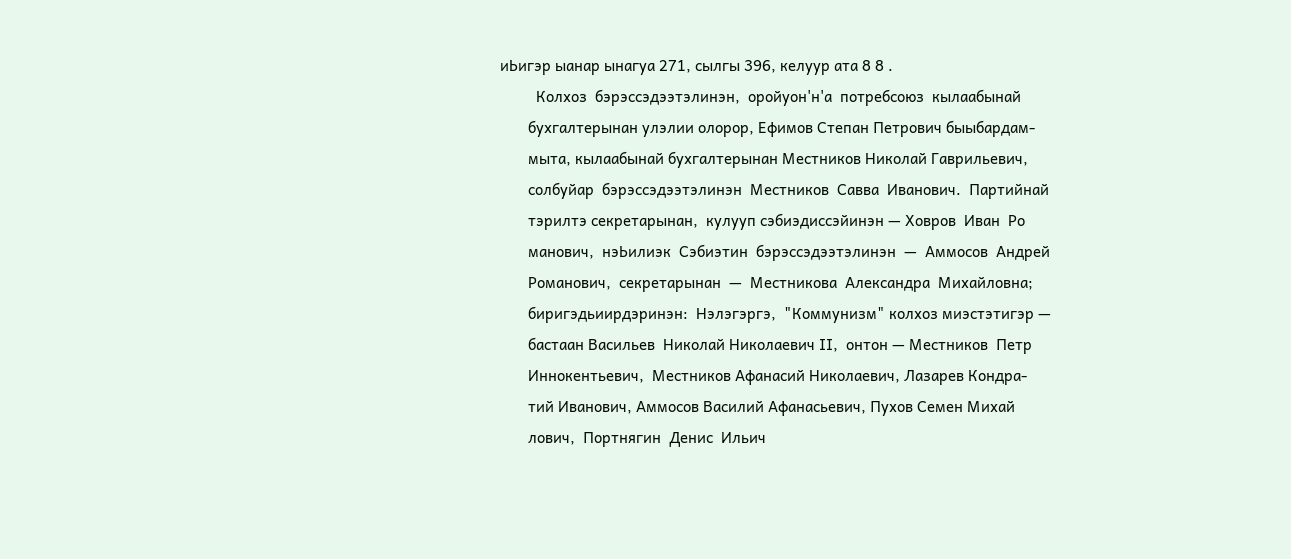иЬигэр ыанар ынагуа 271, сылгы 396, келуур ата 8 8 .
         Колхоз  бэрэссэдээтэлинэн,  оройуон'н'а  потребсоюз  кылаабынай
       бухгалтерынан улэлии олорор, Ефимов Степан Петрович быыбардам-
       мыта, кылаабынай бухгалтерынан Местников Николай Гаврильевич,
       солбуйар  бэрэссэдээтэлинэн  Местников  Савва  Иванович.  Партийнай
       тэрилтэ секретарынан,  кулууп сэбиэдиссэйинэн — Ховров  Иван  Ро
       манович,  нэЬилиэк  Сэбиэтин  бэрэссэдээтэлинэн  —  Аммосов  Андрей
       Романович,  секретарынан  —  Местникова  Александра  Михайловна;
       биригэдьиирдэринэн:  Нэлэгэргэ,  "Коммунизм" колхоз миэстэтигэр —
       бастаан Васильев  Николай Николаевич II,  онтон — Местников  Петр
       Иннокентьевич,  Местников Афанасий Николаевич, Лазарев Кондра-
       тий Иванович, Аммосов Василий Афанасьевич, Пухов Семен Михай
       лович,  Портнягин  Денис  Ильич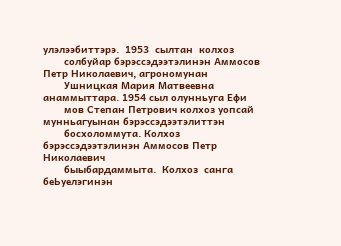улэлээбиттэрэ.  1953  сылтан  колхоз
       солбуйар бэрэссэдээтэлинэн Аммосов Петр Николаевич, агрономунан
       Ушницкая Мария Матвеевна анаммыттара. 1954 сыл олунньуга Ефи
       мов Степан Петрович колхоз уопсай мунньагуынан бэрэссэдээтэлиттэн
       босхоломмута. Колхоз  бэрэссэдээтэлинэн Аммосов Петр Николаевич
       быыбардаммыта.  Колхоз  санга  беЬуелэгинэн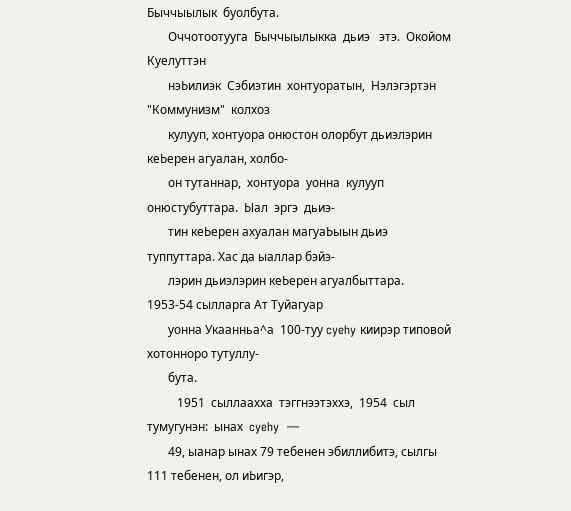Быччыылык  буолбута.
       Оччотоотууга  Быччыылыкка  дьиэ   этэ.  Окойом  Куелуттэн
       нэЬилиэк  Сэбиэтин  хонтуоратын,  Нэлэгэртэн  "Коммунизм"  колхоз
       кулууп, хонтуора онюстон олорбут дьиэлэрин кеЬерен агуалан, холбо-
       он тутаннар,  хонтуора  уонна  кулууп  онюстубуттара.  Ыал  эргэ  дьиэ-
       тин кеЬерен ахуалан магуаЬыын дьиэ туппуттара. Хас да ыаллар бэйэ-
       лэрин дьиэлэрин кеЬерен агуалбыттара.  1953-54 сылларга Ат Туйагуар
       уонна Укаанньа^а  100-туу cyehy киирэр типовой хотонноро тутуллу-
       бута.
          1951  сыллаахха  тэггнээтэххэ,  1954  сыл  тумугунэн:  ынах  cyehy  —
       49, ыанар ынах 79 тебенен эбиллибитэ, сылгы 111 тебенен, ол иЬигэр,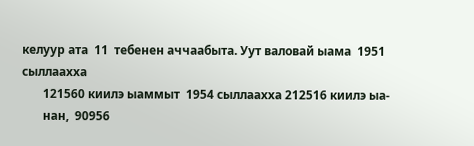келуур ата  11  тебенен аччаабыта. Уут валовай ыама  1951  сыллаахха
       121560 киилэ ыаммыт  1954 сыллаахха 212516 киилэ ыа-
       нан,  90956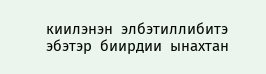киилэнэн  элбэтиллибитэ  эбэтэр  биирдии  ынахтан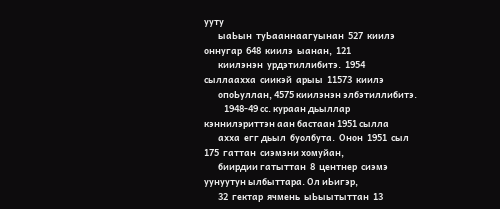ууту
       ыаЬын  туЬааннаагуынан  527  киилэ  оннугар  648  киилэ  ыанан,  121
       киилэнэн  урдэтиллибитэ.  1954  сыллаахха  сиикэй  арыы  11573  киилэ
       опоЬуллан, 4575 киилэнэн элбэтиллибитэ.
          1948-49 сс. кураан дьыллар кэннилэриттэн аан бастаан 1951 сылла
       ахха  егг дьыл  буолбута.  Онон  1951  сыл  175  гаттан  сиэмэни хомуйан,
       биирдии гатыттан  8  центнер  сиэмэ уунуутун ылбыттара. Ол иЬигэр,
       32  гектар  ячмень  ыЬыытыттан  13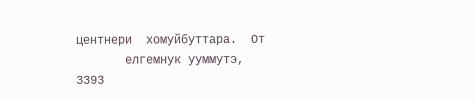центнери  хомуйбуттара.  От
       елгемнук ууммутэ, 3393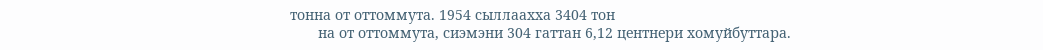тонна от оттоммута. 1954 сыллаахха 3404 тон
       на от оттоммута, сиэмэни 304 гаттан 6,12 центнери хомуйбуттара.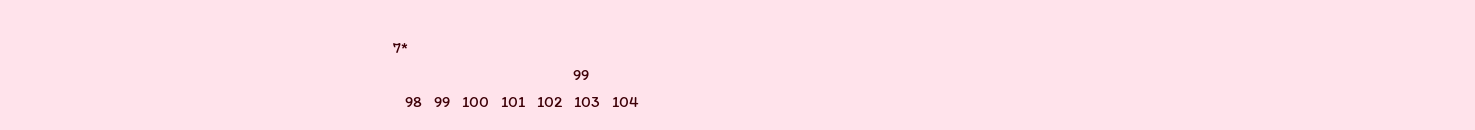7*
                                             99
   98   99   100   101   102   103   104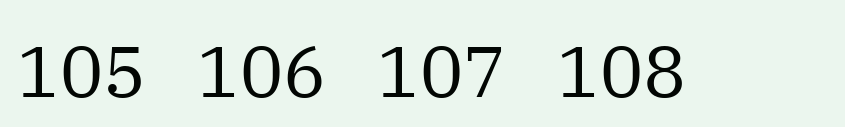105   106   107   108